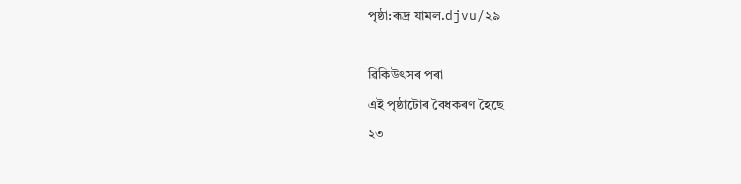পৃষ্ঠা:ৰূদ্ৰ যামল.djvu/২৯

ৱিকিউৎসৰ পৰা
এই পৃষ্ঠাটোৰ বৈধকৰণ হৈছে
২৩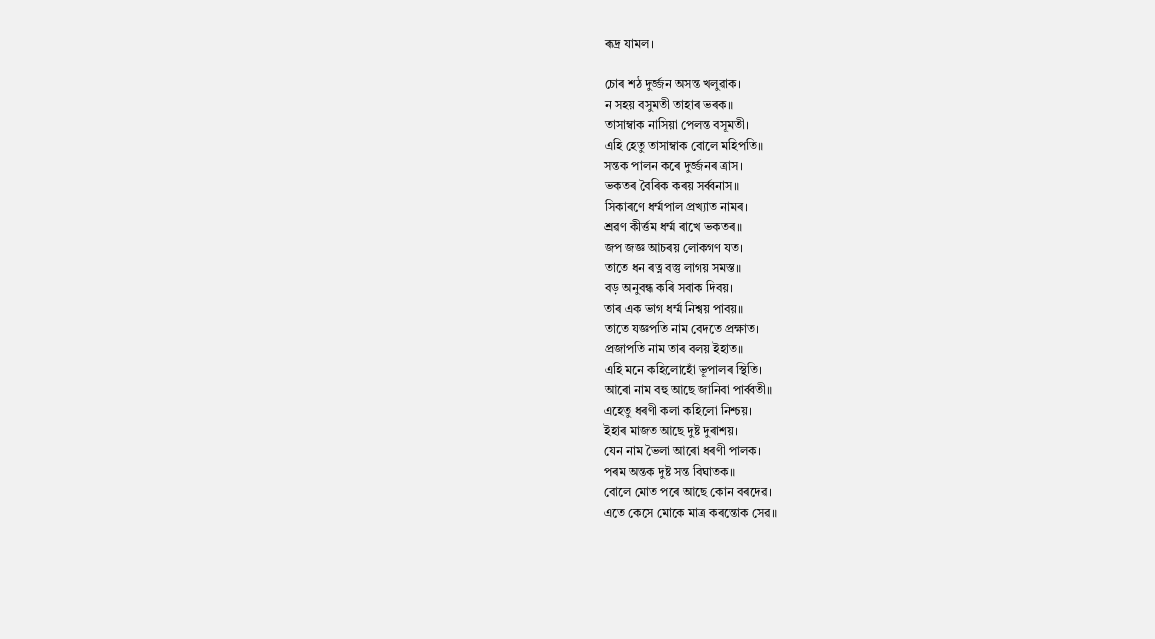ৰূদ্ৰ যামল।

চোৰ শঠ দুৰ্জ্জন অসন্ত খলুৱাক।
ন সহয় বসুমতী তাহাৰ ভৰক॥
তাসাম্বাক নাসিয়া পেলন্ত বসূমতী।
এহি হেতু তাসাম্বাক বোলে মহিপতি॥
সন্তক পালন কৰে দুৰ্জ্জনৰ ত্ৰাস।
ভকতৰ বৈৰিক কৰয় সৰ্ব্বনাস॥
সিকাৰণে ধৰ্ম্মপাল প্ৰখ্যাত নামৰ।
শ্ৰৱণ কীৰ্ত্তম ধৰ্ম্ম ৰাখে ভকতৰ॥
জপ জজ্ঞ আচৰয় লোকগণ যত।
তাতে ধন ৰত্ন বস্তু লাগয় সমস্ত॥
বড় অনুবন্ধ কৰি সবাক দিবয়।
তাৰ এক ভাগ ধৰ্ম্ম নিশ্বয় পাবয়॥
তাতে যজ্ঞপতি নাম বেদতে প্ৰক্ষাত।
প্ৰজাপতি নাম তাৰ বলয় ইহাত॥
এহি মনে কহিলোহোঁ ভূপালৰ স্থিতি।
আৰো নাম বহু আছে জানিবা পাৰ্ব্বতী॥
এহেতু ধৰণী কলা কহিলো নিশ্চয়।
ইহাৰ মাজত আছে দুষ্ট দুৰাশয়।
যেন নাম ভৈলা আৰো ধৰণী পালক।
পৰম অন্তক দুষ্ট সন্ত বিঘাতক॥
বোলে মোত পৰে আছে কোন বৰদেৱ।
এতে কেসে মোকে মাত্ৰ কৰন্তোক সেৱ॥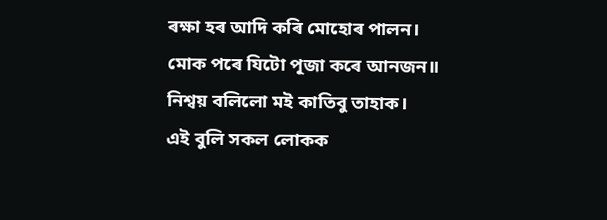ৰক্ষা হৰ আদি কৰি মোহোৰ পালন।
মোক পৰে যিটো পূজা কৰে আনজন॥
নিশ্বয় বলিলো মই কাতিবু তাহাক।
এই বুলি সকল লোকক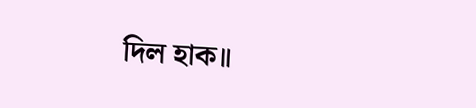দিল হাক॥